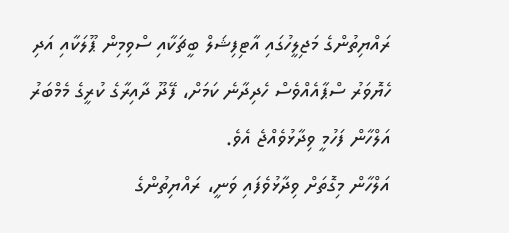ރައްޔިތުންގެ މަޖިލީހުގައި އާޓިފިޝަލް ބީޗަކާއި ސްވިމިން ޕޫލަކާއި އަދި ހެޔޮވަރު ސްޕާއެއްވެސް ހެދިދާނެ ކަމަށް، ފޭދޫ ދާއިރާގެ ކުރީގެ މެމްބަރު އަލްހާން ފަހުމީ ވިދާޅުވެއްޖެ އެވެ.
އަލްހާން މިގޮތަށް ވިދާޅުވެފައި ވަނީ، ރައްޔިތުންގެ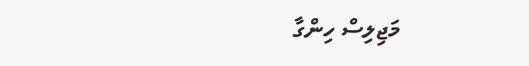މަޖިލިސް ހިންގާ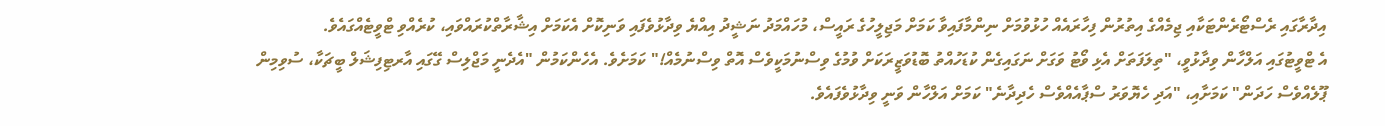އިދާރާގައި ރެސްޓޯރެންޓަކާއި ޖިމެއްގެ އިތުރުން ފިހާރައެއް ހުޅުވުމަށް ނިންމާފައިވާ ކަމަށް މަޖިލީހުގެ ރައީސް، މުހައްމަދު ނަޝީދު އިއްޔެ ވިދާޅުވެފައި ވަނިކޮށް އެކަމަށް އިޝާރާތްކުރައްވައި، ކުރެއްވި ޓްވީޓެއްގައެވެ.
އެ ޓްވީޓުގައި އަލްހާން ވިދާޅުވީ، "ތިލަފަތަށް އެޅި ވޯޓު ވަގަށް ނަގައިގެން ކުޑަހުއްތު ބޮޑުވަޒީރަކަށް ވުމުގެ ވިސްނުމަކީވެސް އޮތް ވިސްނުމެއް!" ކަމަށެވެ. އެހެންކަމުން "އެދެނީ މަޖްލިސް ގޭގައި އާރޓިފިޝަލް ބީޗަކާ، ސުވިމިން ޕޫލެއްވެސް ހަދަން" ކަމަށާއި، "އަދި ހެޔޮވަރު ސްޕާއެއްވެސް ހެދިދާނެ" ކަމަށް އަލްހާން ވަނީ ވިދާޅުވެފައެވެ.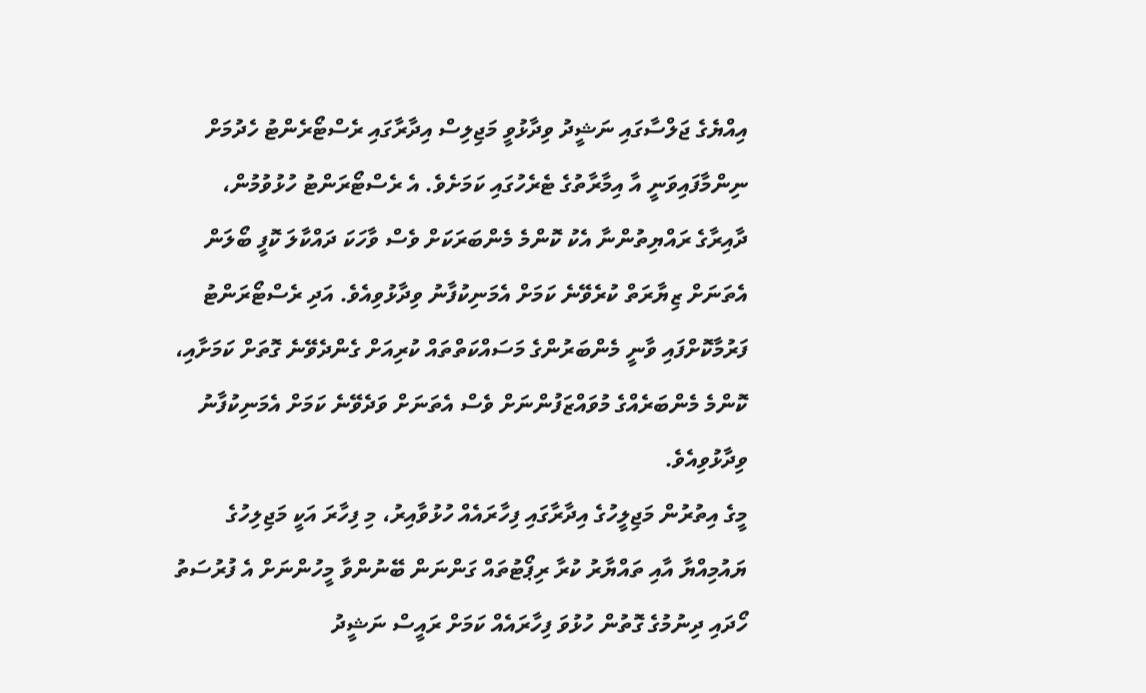އިއްޔެގެ ޖަލްސާގައި ނަޝީދު ވިދާޅުވީ މަޖިލިސް އިދާރާގައި ރެސްޓޯރެންޓު ހެދުމަށް ނިންމާފައިވަނީ އާ އިމާރާތުގެ ޓެރެހުގައި ކަމަށެވެ. އެ ރެސްޓޯރަންޓު ހުޅުވުމުން، ދާއިރާގެ ރައްޔިތުންނާ އެކު ކޮންމެ މެންބަރަކަށް ވެސް ވާހަކަ ދައްކާލަ ކޮފީ ބޯލަން އެތަނަށް ޒިޔާރަތް ކުރެވޭނެ ކަމަށް އެމަނިކުފާނު ވިދާޅުވިއެވެ. އަދި ރެސްޓޯރަންޓު ފަރުމާކޮށްފައި ވާނީ މެންބަރުންގެ މަސައްކަތްތައް ކުރިއަށް ގެންދެވޭނެ ގޮތަށް ކަމަށާއި، ކޮންމެ މެންބަރެއްގެ މުވައްޒަފުންނަށް ވެސް އެތަނަށް ވަދެވޭނެ ކަމަށް އެމަނިކުފާނު ވިދާޅުވިއެވެ.
މީގެ އިތުރުން މަޖިލީހުގެ އިދާރާގައި ފިހާރައެއް ހުޅުވާއިރު، މި ފިހާރަ އަކީ މަޖިލިހުގެ ޔައުމިއްޔާ އާއި ތައްޔާރު ކުރާ ރިޕޯޓުތައް ގަންނަން ބޭނުންވާ މީހުންނަށް އެ ފުރުސަތު ހޯދައި ދިނުމުގެ ގޮތުން ހުޅުވަ ފިހާރައެއް ކަމަށް ރައީސް ނަޝީދު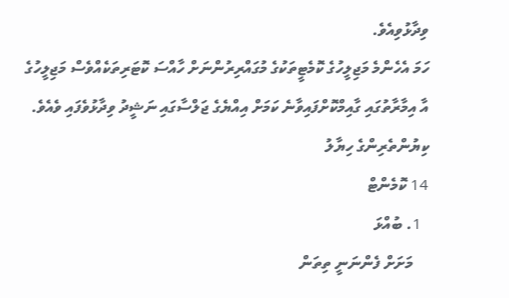ވިދާޅުވިއެވެ.
ހަމަ އެހެންމެ މަޖިލީހުގެ ކޮމެޓީތަކުގެ މުގައްރިރުންނަށް ހާއްސަ ކޮޓަރިތަކެއްވެސް މަޖިލީހުގެ އާ އިމާރާތުގައި ގާއިމްކޮށްފައިވާނެ ކަމަށް އިއްޔެގެ ޖަލްސާގައި ނަޝީދު ވިދާޅުވެފައި ވެއެވެ.
ކިޔުންތެރިންގެ ހިޔާލު
14 ކޮމެންޓް
  1. ބުއްޅަ
    މަށަށް ފެންނަނީ ތިތަން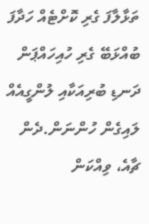ތަޅާލާފަ ގެރި ކޮށްޓެއް ހަދާފަ ބުއްޅަބޭ ގެރި ހުއިހައްޕަން ދަނޑި ބުރިއަކާއި ލުންގީއެއް ލައިގެން ހުންނަން.ދެން ޗާއެ، ވިއްކަން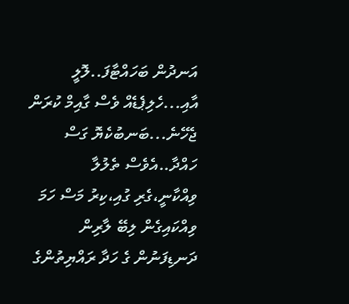އަނދުން ބަހައްޓާފަ..ލޮލީ އާއި...ހެލިޕެޑެއް ވެސް ގާއިމް ކުރަން ޖެހޭނެ...ބަނބުކެޔޮ ގަސް ހައްދާ..އެވެސް ތެލުލާ ވިއްކާނީ،ގެރި ގުއި،ކިރު މަސް ހަމަ ވިއްކައިގެން ލިބޭ ލާރިން ދަނޑިފަނުން ގެ ހަދާ ރައްޔިތުންގެ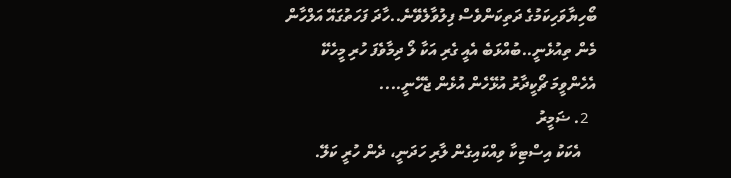ބޯހިޔާވަހިކަމުގެ ދަތިކަންވެސް ފިލުވާލެވޭނެ..ހާދަ ފަހަތުގައޭ އަލްހާން މެން ތިއުޅެނީ..ބުއްޅަބެ އެއީ ގެރި އަކާ ލޯ ދިމާވެފަ ހުރި މީހެކޭ އެހެންވީމަ ޗޯކީދާރު އުޅޭހެން އުޅެން ޖެހޭނީ....
  2. ޟަމީރު
    އެކަކު އިސްޓިކާ ވިއްކައިގެން ލާރި ހަދަނީ، ދެން ހުރީ ކަލޭ.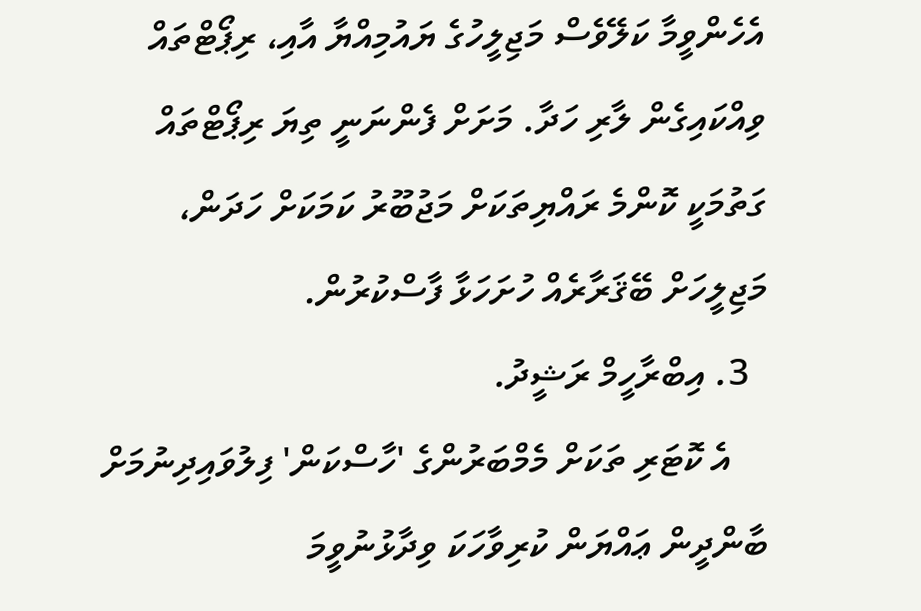އެހެންވީމާ ކަލޭވެސް މަޖިލީހުގެ ޔައުމިއްޔާ އާއި، ރިޕޯޓްތައް ވިއްކައިގެން ލާރި ހަދާ. މަށަށް ފެންނަނީ ތިޔަ ރިޕޯޓްތައް ގަތުމަކީ ކޮންމެ ރައްޔިތަކަށް މަޖުބޫރު ކަމަކަށް ހަދަން، މަޖިލީހަށް ބޭޤަރާރެއް ހުށަހަޅާ ފާސްކުރުން.
  3. އިބްރާހީމް ރަޝީދު.
    އެ ކޮޓަރި ތަކަށް މެމްބަރުންގެ 'ހާސްކަން' ފިލުވައިދިނުމަށް ބާންދީން ޢައްޔަން ކުރިވާހަކަ ވިދާޅުނުވީމަ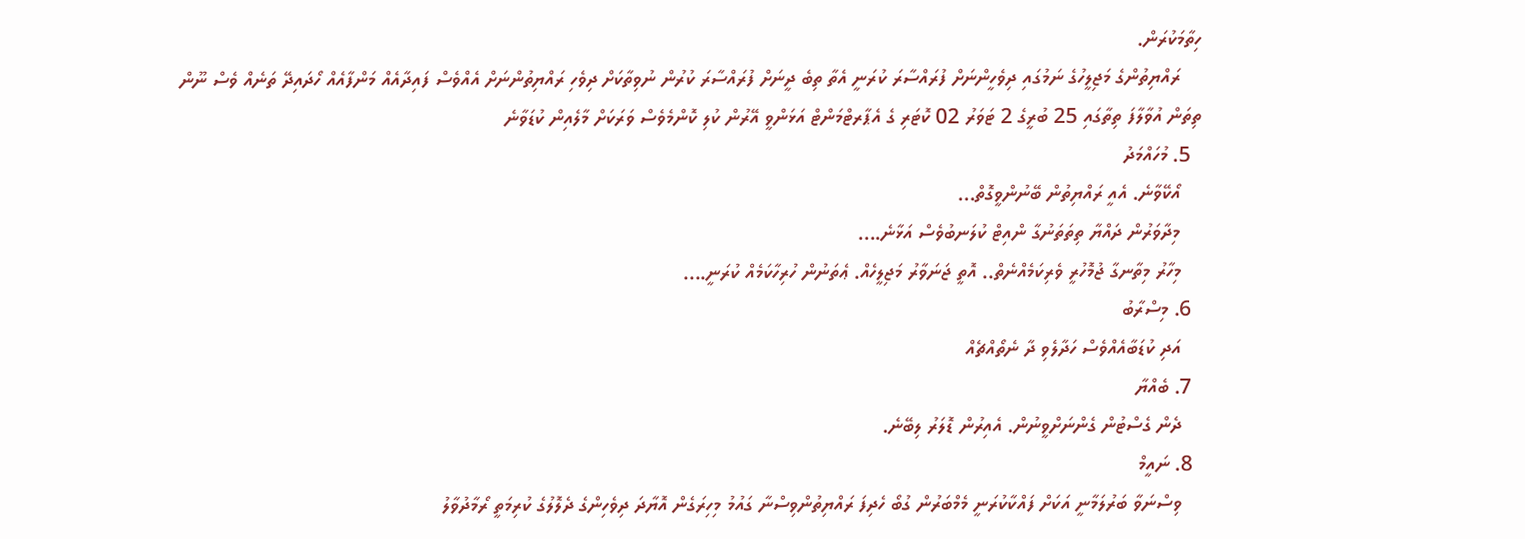ހިތާމަކުރަން.
    ރައްޔިތުންގެ މަޖިލީހުގެ ނަމުގައި ދިވެހީންނަށް ފުރައްސާރަ ކުރަނީ އެތާ ތިބެ ދީނަށް ފުރައްސާރަ ކުރުން ނުވިތާކަށް ދިވެހި ރައްޔިތުންނަށް އެއްވެސް ފައިދާއެއް މަންފާއެއް ހޯދައިދޭ ތަނެއް ވެސް ނޫން ތިތަން އުވާލާފަ ތިތާގައި 25 ބުރީގެ 2 ޓަވަރު 02 ކޮޓަރި ގެ އެޕާރޓްމަންޓް އަޅަންވީ އޭރުން ކުލި ކޮންމެވެސް ވަރަކަށް މާލެއިން ކުޑަވާނެ
  5. މުހައްމަދު
    އޯކޭވާނެ. އެއީ ރައްޔިތުން ބޭނުންވީގޮތް...
    މިދާވަރުން ދައްޔާ ތިތަތަނުގާ ންއިޓް ކުލަނބުވެސް އަޅާނެ....
    މިހާރު މިތާނގާ ޖުމޮހުރީ ވެރިކަމެއްނެތް.. އޮތީ ޖަނަވާރު މަޖިލީހެއް. ޢެތަނުން ހުރިހާކަމެއް ކުރަނީ....
  6. މިސްރާބު
    އަދި ކުޑަބާއެއްވެސް ހަދާލެވި ދާ ނެތޯއްޗެއް
  7. ބެއްޔާ
    ދެން ގެސްޓުން ގެންނަށްވީނުން. އެއިރުން ޑޮލަރު ލިބޭނެ.
  8. ނައީމް
    ވިސްނަވާ ބަރުލަމާނީ އަކަށް ފައްކާކުރަނީ މެމްބަރުން ގުބޯ ހެދިފަ ރައްޔިތުންވިސްނާ ގައުމު މިހިރަގެން އޮޔާދަ ދިވެހިންގެ ދެލޮލުގެ ކުރިމަތީ ރޯމާދުވާލު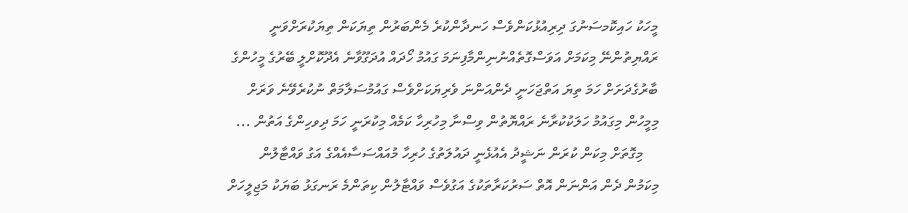މީހަކު ހައިކޮމސަނުގަ ދިރިއުޅުކަންވެސް ހަނދާންކުރެ މެންބަރުން ތިޔަކަން ތިޔަކުރަށްވަނީ ރައްޔިތުންނޭ މިކަމަށް އަވަސްގޮތެއްނުނިންމާފިނަމަ ގައުމު ހޯދައް އުދަގޫވާނެ އެދޫކޮށްލީ ބޭރުގެ މީހުންގެ ބާރުގެދަށަށް ހަމަ ތިޔަ އަތްޖަހަނީ ދެންއަންނަ ވެރިޔަކަށްވެސް ގައުމުސަލާމަތް ނުކުރެވޭނެ ވަރަށް މިމީހުން މިގައުމު ހަލަކުކުރާނެ ރައްޔޮތުން ވިސްނާ މިހުރިހާ ކަމެއް މިކުރަނީ ހަމަ ދިވހިންގެ އަތުން ...
    މިގޮތަށް މިކަން ކުރަން ނަޝީދު އެއުޅެނީ ދައުލަތުގެ ހުރިހާ މުއައްސަސާއެއްގެ އަގު ވައްޓާލުން މިކަމުން ދެން އަންނަން އޮތް ސަރުކަރާތަކުގެ އަގުވެސް ވައްޓާލުން ކިތަންމެ ރަނގަޅު ބަޔަކު މަޖިލީހަށް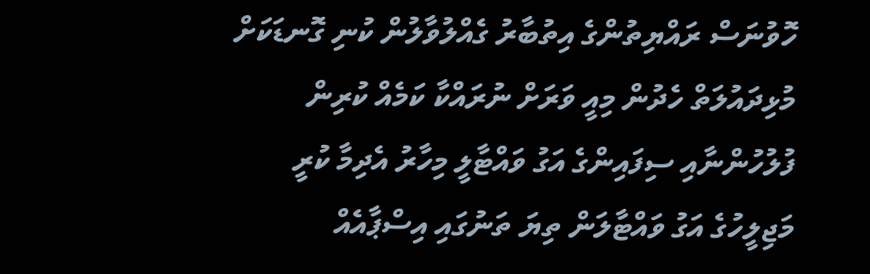ހޮވުނަސް ރައްޔިތުންގެ އިތުބާރު ގެއްލުވާލުން ކުނި ގޮނޑަކަށް މުޅިދައުލަތް ހެދުން މިއީ ވަރަށް ނުރައްކާ ކަމެއް ކުރިން ފުލުހުންނާއި ސިފައިންގެ އަގު ވައްޓާލީ މިހާރު އެދިމާ ކުރީ މަޖިލީހުގެ އަގު ވައްޓާލަން ތިޔަ ތަނުގައި އިސްޕާއެއް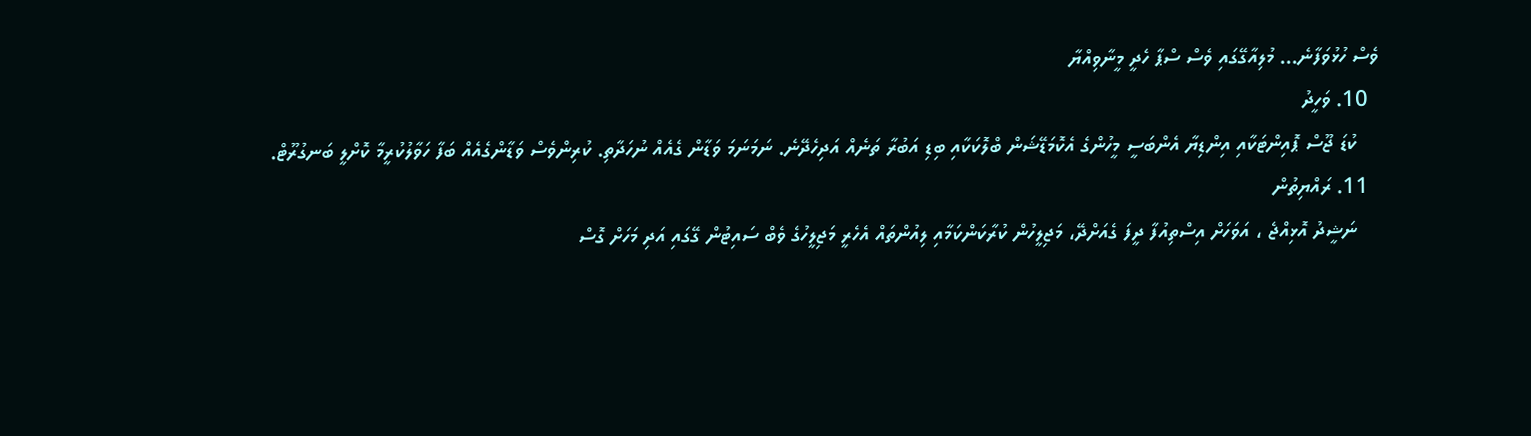ވެސް ހުޅުވަފާނެ... މުލިއާގޭގައި ވެސް ސްޕާ ހެދީ މީނާވިއްޔާ
  10. ވަހީދު
    ކުޑަ ޖޫސް ޕޮއިންޓަކާއި އިންޑިޔާ އެންބަސީ މީހުންގެ އެކޮމަޑޭޝަން ބްލޮކަކާއި ބިޑި އަބުރާ ތަނެއް އަދިހެދޭނެ. ނަމަނަމަ ވަޑާން ގެއެއް ނުހަދާތި. ކުރިންވެސް ވަޑާންގެއެއް ބަފާ ހަވާލުކުރީމާ ކޮށްލީ ބަނގުރޫޓް.
  11. ރައްޔިތުން
    ނަޝީދު އޮޅިއްޖެ ، އަވަހަށް އިސްތިއުފާ ދީފަ ގެއަށްދޭ، މަޖިލީހުން ކުރާކަންކަމާއި ލިއުންތައް އެހެރީ މަޖިލީހުގެ ވެބް ސައިޓުން ގޭގައި އަދި މަހަށް ގޮސް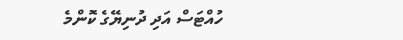ހުއްޓަސް އަދި ދުނިޔޭގެ ކޮންމެ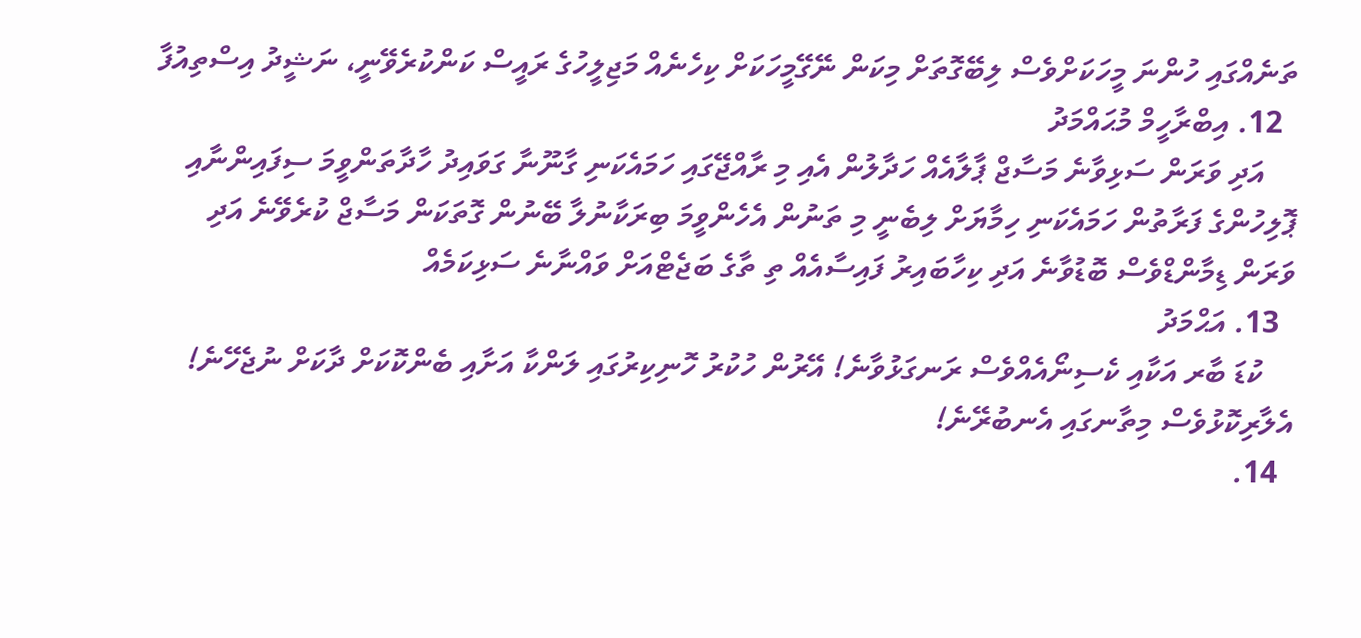ތަނެއްގައި ހުންނަ މީހަކަށްވެސް ލިބޭގޮތަށް މިކަން ނޭގޭމީހަކަށް ކިހެނެއް މަޖިލީހުގެ ރައީސް ކަންކުރެވޭނީ، ނަޝީދު އިސްތިއުފާ
  12. އިބްރާހީމް މުޙައްމަދު
    އަދި ވަރަން ސަޅިވާނެ މަސާޖް ޕާލާއެއް ހަދާލުން އެއި މި ރާއްޖޭގައި ހަމައެކަނި ގާނޫނާ ގަވައިދު ހާދާތަންވީމަ ސިފައިންނާއި ޕޮލިހުންގެ ފަރާތުން ހަމައެކަނި ހިމާޔަށް ލިބެނީ މި ތަނުން އެހެންވީމަ ބިރަކާނުލާ ބޭނުން ގޮތަކަން މަސާޖް ކުރެވޭނެ އަދި ވަރަން ޑިމާންޑްވެސް ބޮޑުވާނެ އަދި ކިހާބައިރު ފައިސާއެއް ތި ތާގެ ބަޖެޓްއަށް ވައްނާނެ ސަޅިކަމެއް
  13. އަޙްމަދު
    ކުޑަ ބާރ އަކާއި ކެސިނޯއެއްވެސް ރަނގަޅުވާނެ! އޭރުން ހުކުރު ހޮނިކިރުގައި ލަންކާ އަށާއި ބެންކޮކަށް ދާކަށް ނުޖެހޭނެ! އެލާރިކޮޅުވެސް މިތާނގައި އެނބުރޭނެ!
  14.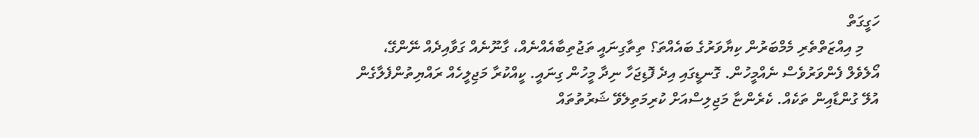ހަގީގަތް
    މި އިއްޒަތްތެރި މެމްބަރުން ކިޔާވަރުގެ ބައެއްތަ؟ ތިތާގިނައީ ތަޖުތިބާއެއްނެއް، ގާނޫނެއް ގަވާއިދެއް ނޭންގޭ، އޯލެވެލް ފެންވަރުވެސް ނެއްމީހުން. ގޮނޑީގައި އިދެ ފޮޑިޖަހާ ނިދާ މީހުން ގިނައީ. ކީއްކުރާ މަޖިލީހެއް ރައްޔިތުންފެލާގެން އުލޭ ގުންޑާއިން ތަކެއް. ކެރެންޏާ މަޖިލިސްއަށް ކުރިމަތިލެވޭ ޝަރުތުތައް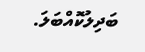ބަދިލުކޮއްބަލަ.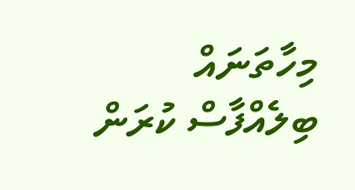މިހާތަނައް ބިލެއްފާސް ކުރަން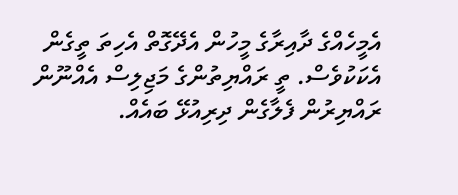އެމީހެއްގެ ދާއިރާގެ މީހުން އެދޭގޮތް އެހިތަ ތީގެން އެކަކުވެސް. ތީ ރައްޔިތުންގެ މަޖިލިސް އެއްނޫން ރައްޔިރުން ފެލާގެން ދިރިއުޅޭ ބައެއް.